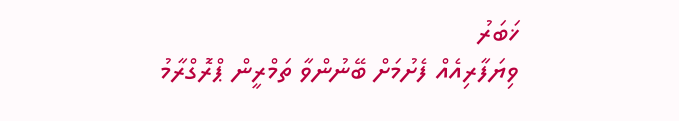ޚަބަރު
ވިޔަފާރިއެއް ފެށުމަށް ބޭނުންވާ ތަމްރީން ޕްރޮގްރާމު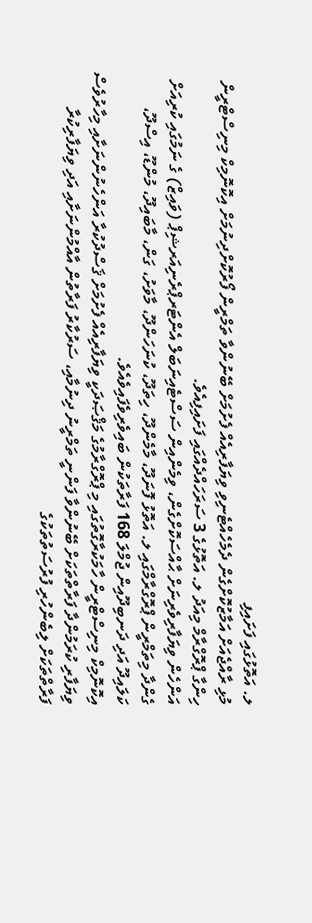ލ. އަތޮޅުގައި ފަށައިފި
މުޅި ރާއްޖެއަށް އަމާޒުކޮށްގެން ދެމެހެއްޓެނިވި ވިޔަފާރިއެއް ފެށުމަށް ބޭނުންވާ ތަމްރީން ފޯރުކޮށްދިނުމަށް އިކޮނޮމިކް މިނިސްޓްރީން ހިންގާ ޕްރޮގްރާމް މިއަދު ލ. އަތޮޅުގެ 3 ސަރަހައްދެއްގައި ފަށައިފިއެވެ.
އަންހެން ވިޔަފާރިވެރިނަށް ޙާއްސަކޮށްގެން، ވިމެންއިން ސަސްޓެއިނަބަލް އެންޓަރޕްރެނިއަރޝިޕް (ވައިޒް) ގެ ނަމުގައި ކުރިއަށް ގެންދާ މިތަމްރީން ޕްރޮގްރާމްގައި ލ. އަތޮޅު ފޮނަދޫ، މާމެންދޫ، ހިތަދޫ، ކުނަހަންދޫ، މާވަށު، ގަން، މާބައިދޫ، މުންޑޫ، އިސްދޫ، ކަލައިދޫ އަދި ދަނބިދޫއިން ޖުމްލަ 168 ފަރާތަކުން ބައިވެރިވެފައިވެއެވެ.
އިކޮނޮމިކް މިނިސްޓްރީން ހާމަކުރާގޮތުގައި މި ޕްރޮގްރާމުގެ މަޤްޞަދަކީ ވިޔަފާރިއެއް ފެށުމަށް ޤަސްދުކުރާ އަންހެނުންނަށާއި މިހާރުވެސް ވިޔަފާރި ކުރަމުންދާ ފަރާތްތަކަށް ބޭނުންވާ ފަންނީ ތަމްރީނު ދިނުމާއި، ސަރުކާރު ފަރާތުން އާއްމުންނަށާއި އަދި ވިޔަފާރިކުރާ ފަރާތްތަކަށް ލިބެންހުރި ފުރުސަތުތަކުގެ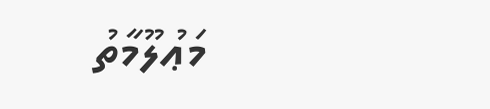މަޢުލޫމާތު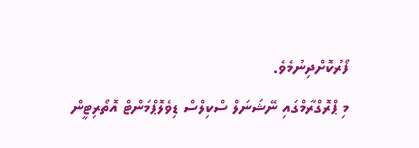ފޯރުކޮށްދިނުމެވެ.
މި ޕްރޮގްރާމްގައި ނޭޝަނަލް ސްކިލްސް ޑިވެލޮޕްމަންޓް އޮތޯރިޓީން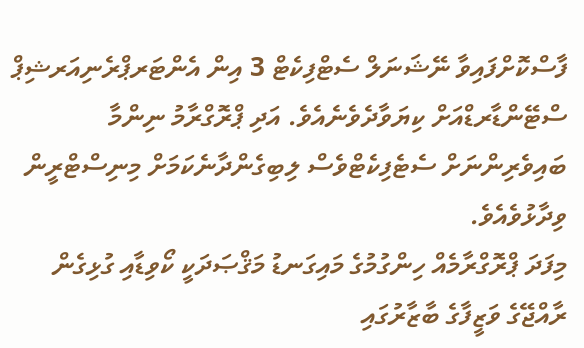ފާސްކޮށްފައިވާ ނޭޝަނަލް ސެޓްފިކެޓް 3 އިން އެންޓަރޕްރެނިއަރޝިޕް ސްޓޭންޑާރޑްއަށް ކިޔަވާދެވެނެއެވެ. އަދި ޕްރޮގްރާމު ނިންމާ ބައިވެރިންނަށް ސެޓެފިކެޓްވެސް ލިބިގެންދާނެކަމަށް މިނިސްޓްރީން ވިދާޅުވެއެވެ.
މިފަދަ ޕްރޮގްރާމެއް ހިންގުމުގެ މައިގަނޑު މަޤްޞަދަކީ ކޯވިޑާއި ގުޅިގެން ރާއްޖޭގެ ވަޒީފާގެ ބާޒާރުގައި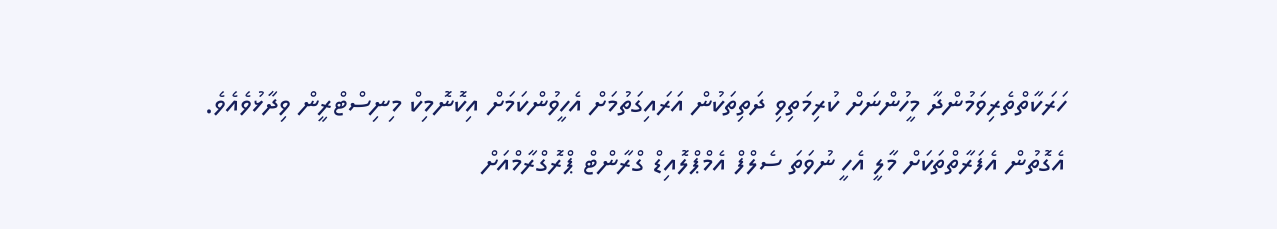ހަރަކާތްތެރިވަމުންދާ މީހުންނަށް ކުރިމަތިވި ދަތިތަކުން އަރައިގަތުމަށް އެހީވުންކަމަށް އިކޮނޮމިކް މިނިސްޓްރީން ވިދާޅުވެއެވެ. އެގޮތުން އެފަރާތްތަކަށް މާލީ އެހީ ނުވަތަ ސެލްފް އެމްޕްލޮއިޑް ގްރާންޓް ޕްރޮގްރާމްއަށް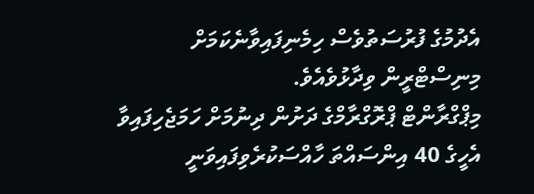އެދުމުގެ ފުރުސަތުވެސް ހިމެނިފައިވާނެކަމަށް މިނިސްޓްރީން ވިދާޅުވެއެވެ.
މިޕްގްރާންޓް ޕްރޮގްރާމްގެ ދަށުން ދިނުމަށް ހަމަޖެހިފައިވާ އެހީގެ 40 އިންސައްތަ ހާއްސަކުރެވިފައިވަނީ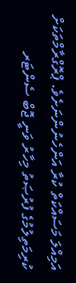އަމިއްލަ މަސައްކަތް ކުރާ އަންހެނުންނަށެވެ. ޕްރޮގްރާމްތަކަށް ކުރިމަތިލުމުގެ ފުރުޞަތު މިހާރު ވަނީ ޖޮބް ސެންޓަރ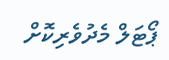ޕޯޓަލް މެދުވެރިކޮށް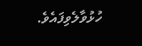ހުޅުވާލެވިފައެވެ.